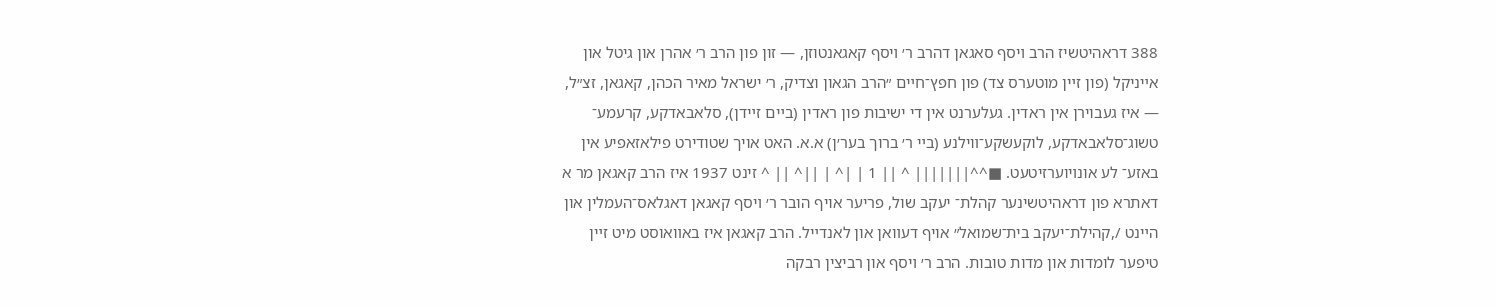388 דראהיטשיז הרב ױסף סאגאן דהרב ר׳ ױסף קאגאנטוזן, — זון פון הרב ר׳ אהרן און גיטל און אײניקל (פון זײן מוטערס צד) פון חפץ־חײם ״הרב הגאון וצדיק, ר׳ ישראל מאיר הכהן, קאגאן, זצ״ל, — איז געבוירן אין ראדין. געלערנט אין די ישיבות פון ראדין (בײם זײדן), סלאבאדקע, קרעמע־ טשוג־סלאבאדקע, לוקעשקע־װילנע (בײ ר׳ ברוך בער׳ן) א.א. האט אויך שטודירט פילאזאפיע אין באזע־ לע אונױוערזיטעט. ■^^||||||| ^ || 1 | |^ | ||^ || ^ זינט 1937 איז הרב קאגאן מר א דאתרא פון דראהיטשינער קהלת־ יעקב שול, פריער אויף הובר ר׳ ױסף קאגאן דאגלאס־העמלין און הײנט /,קהילת־יעקב בית־שמואל״ אויף דעװאן און לאנדײל. הרב קאגאן איז באװאוסט מיט זײן טיפער לומדות און מדות טובות. הרב ר׳ ױסף און רביצין רבקה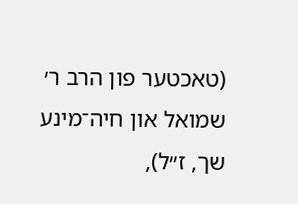(טאכטער פון הרב ר׳ שמואל און חיה־מינע שך, ז״ל),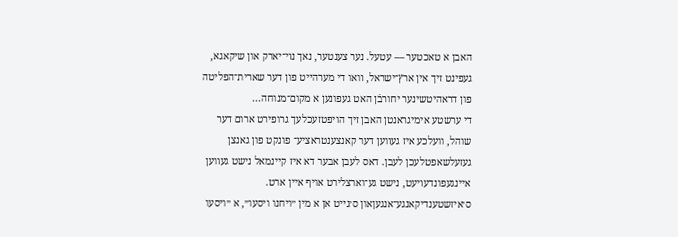האבן א טאכטער — עטעל. נער צענטער, נאך נױ־יארק און שיקאגא, געפינט זיך אין ארץ־ישראל, װאו די מערהײט פון דער שארית־הפליטה פון דראהיטשינער יחורבֿן האט געפונען א מקום־מנוחה...
די ערשטע אימיגראנטן האבן זיך הויפטזעכלעך גרופירט ארום דער שוהל, וועלכע איז געװען דער קאנצענטראציע־ פונקט פון גאנצן געזעלשאפטלעכן לעבן. דאס לעבן אבער דא איז קײנמאל נישט געװען איינגעפונדעױעט, נישט גע־וארצלירט אויף איין ארט. ס׳איזשטענדיקאנגע־אנגעןאון ס׳גײט אן א מין ״ויחנו ויסעו״, א ״ויסעו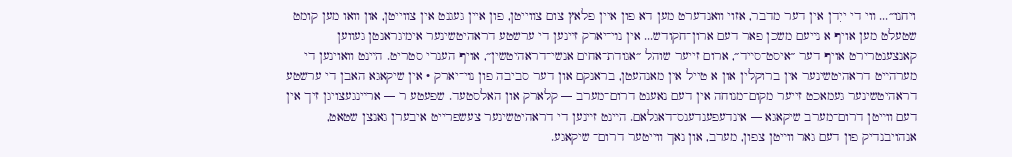ויחנו״... װי די ייִדן אין דער מדבר, אזוי װאנדערט מען דא פון איין פלאץ צום צװייטן, פון איין געגנט אין צװייטן, און װאו מען קומט שטעלט מען אויף א נײעם משכן פאר דעם ארון־חקודש... אין נױ־יארק זײנען די ערשטע דראהיטשינער אימיגראנטן געװען קאנצענטרירט אויף דער ״איסט־סײד״, ארום זייער שוהל ״אגודת־אחים אנשי־דראהיטשין״, אויף הענרי סטריט. הײנט װאוינען די מערהײט דראהיטשינער אין ברוקלין און א טייל אין מאנהעטן, בראנקם און דער סביבה פון נױ־יארק • אין שיקאגא האבן די ערשטע דראהיטשינער געמאכט זייער מקום־מנוחה אין דעם נאענט דרום־מערב — קלארק און האלסטעד. שפעטע ר — ארײנגעצויגן זיך אין דעם װײטן דרום־מערב שיקאגא — אינדעפענדענס־דאגלאם. הײנט זײנען די דראהיטשינער צעשפרייט איבערן גאנצן שטאט, אנהויבנדיק פון דעם גאר װײטן צפון, מערב, און נאך װייטער דרום־ שיקאגע.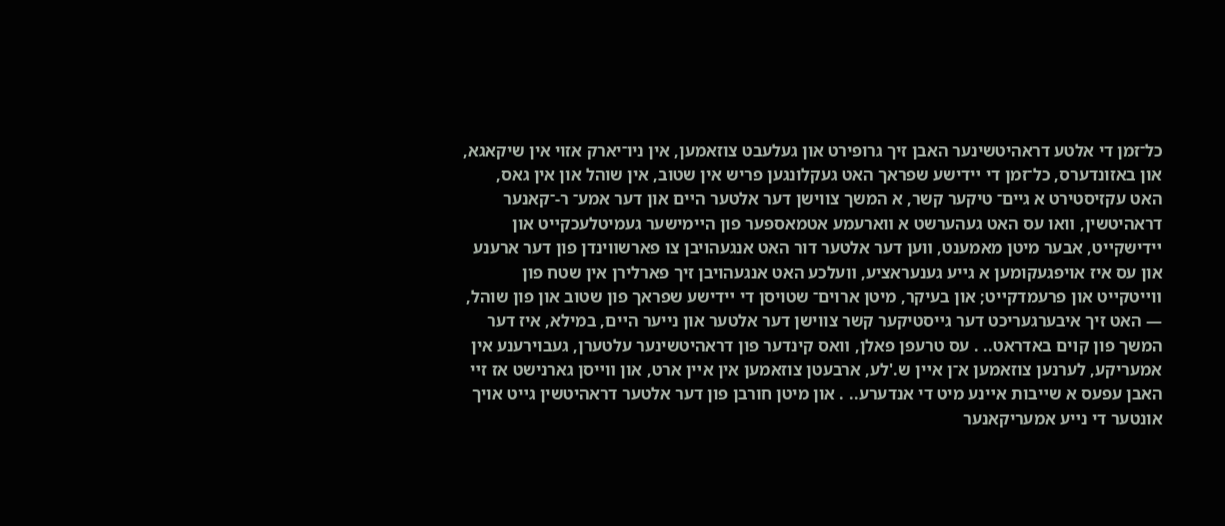כל־זמן די אלטע דראהיטשינער האבן זיך גרופירט און געלעבט צוזאמען, אין ניו־יארק אזוי אין שיקאגא, און באזונדערס, כל־זמן די ײדישע שפראך האט געקלונגען פריש אין שטוב, אין שוהל און אין גאס, האט עקזיסטירט א גיים־ טיקער קשר, א המשך צווישן דער אלטער הײם און דער אמע־ ר-־קאנער דראהיטשין, װאו עס האט געהערשט א װארעמע אטמאספער פון הײמישער געמיטלעכקײט און ײדישקײט, אבער מיטן מאמענט, װען דער אלטער דור האט אנגעהויבן צו פארשװינדן פון דער ארענע און עס איז אויפגעקומען א גײע גענעראציע, װעלכע האט אנגעהויבן זיך פארלירן אין שטח פון װײטקײט און פרעמדקײט; און בעיקר, מיטן ארוים־ שטויסן די ײדישע שפראך פון שטוב און פון שוהל, — האט זיך איבערגעריכט דער גײסטיקער קשר צווישן דער אלטער און נייער הײם, במילא, איז דער המשך פון קױם באדראט.. . עס טרעפן פאלן, װאס קינדער פון דראהיטשינער עלטערן, געבוירענע אין אמעריקע, לערנען צוזאמען א־ן אײן ש.'לע, ארבעטן צוזאמען אין אײן ארט, און װײסן גארנישט אז זײ האבן עפעס א שײבות אײנע מיט די אנדערע.. . און מיטן חורבן פון דער אלטער דראהיטשין גײט אויך אונטער די נײע אמעריקאנער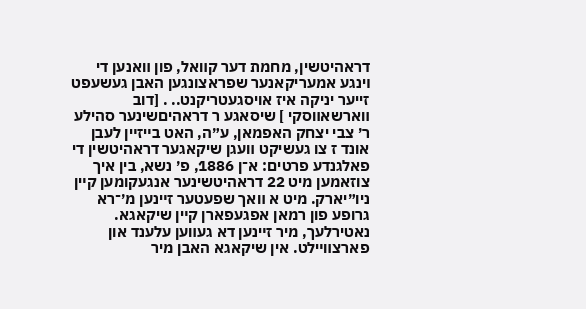דראהיטשין, מחמת דער קװאל, פון װאנען די ױנגע אמעריקאנער שפראצונגען האבן געשעפט זייער יניקה איז אויסגעטריקנט.. . [דוב װארשאװסקי ] שיסאגע ר דראהיםשינער סהילע
ר׳ צבי יצחק האפמאן, ע״ה, האט בײזײן לעבן אונד ז צו געשיקט װעגן שיקאגער דראהיטשין די פאלגנדע פרטים: א־ן 1886, פ׳ נשא, בין איך צוזאמען מיט 22 דראהיטשינער אנגעקומען קײן ניו״יארק. מיט א װאך שפעטער זײנען מ׳־רא גרופע פון רמאן אפגעפארן קײן שיקאגא. נאטירלעך, מיר זײנען דא געװען עלענד און פארצװײלט. אין שיקאגא האבן מיר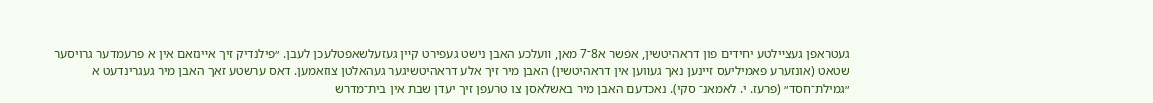געטראפן געצײלטע יחידים פון דראהיטשין, אפשר א8־7 מאן, װעלכע האבן נישט געפירט קײן געזעלשאפטלעכן לעבן. ״פילנדיק זיך אײנזאם אין א פרעמדער גרויסער שטאט (אונזערע פאמיליעס זײנען נאך געװען אין דראהיטשין) האבן מיר זיך אלע דראהיטשיגער געהאלטן צוזאמען. דאס ערשטע זאך האבן מיר געגרינדעט א ״גמילת־חסד״ (פרעז. י. לאמאנ־ סקי). נאכדעם האבן מיר באשלאסן צו טרעפן זיך יעדן שבת אין בית־מדרש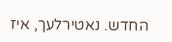החדש. נאטירלעך, איז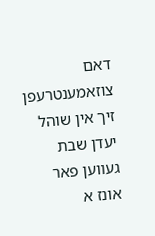דאם צוזאמענטרעפן זיך אין שוהל יעדן שבת געװען פאר אונז א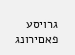גרויסע פאםירונג